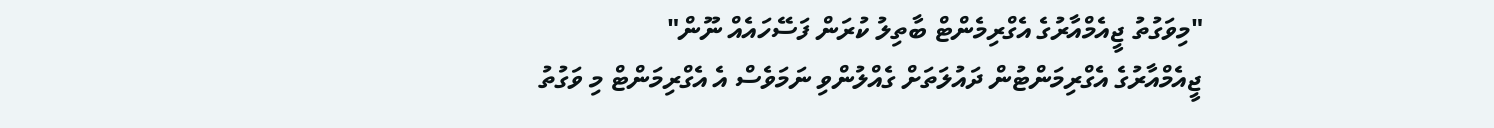"މިވަގުތު ޖީއެމްއާރުގެ އެގްރިމެންޓް ބާތިލު ކުރަން ފަސޭހައެއް ނޫން"
ޖީއެމްއާރުގެ އެގްރިމަންޓުން ދައުލަތަށް ގެއްލުންވި ނަމަވެސް އެ އެގްރިމަންޓް މި ވަގުތު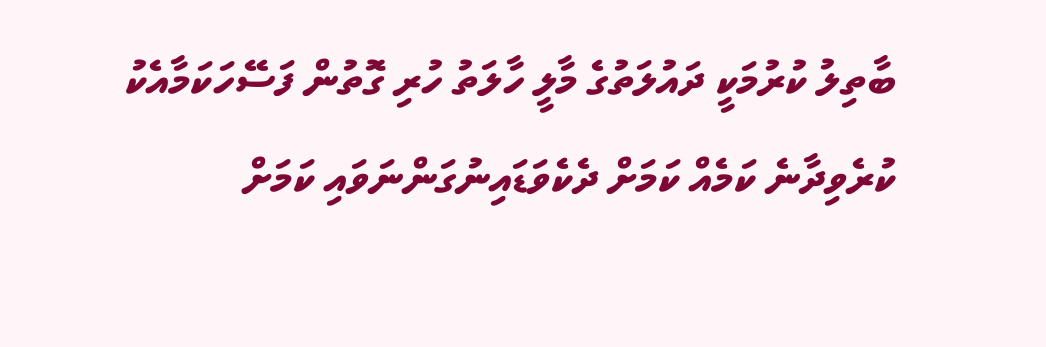ބާތިލު ކުރުމަކީ ދައުލަތުގެ މާލީ ހާލަތު ހުރި ގޮތުން ފަސޭހަކަމާއެކު ކުރެވިދާނެ ކަމެއް ކަމަށް ދެކެވަޑައިނުގަންނަވައި ކަމަށް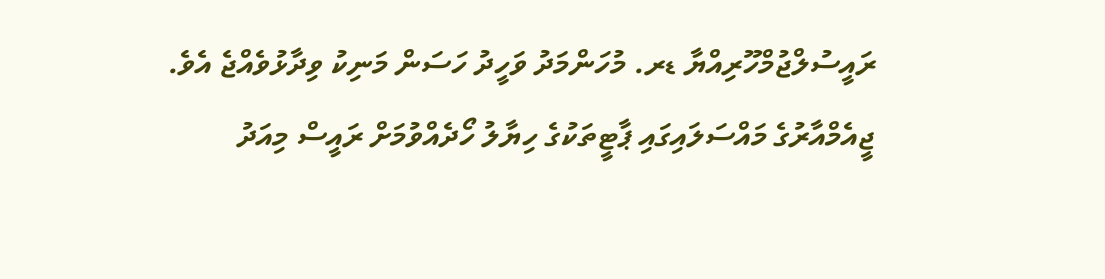ރައީސުލްޖުމްހޫރިއްޔާ ޑރ. މުހަންމަދު ވަހީދު ހަސަން މަނިކު ވިދާޅުވެއްޖެ އެވެ.
ޖީއެމްއާރުގެ މައްސަލައިގައި ޕާޓީތަކުގެ ހިޔާލު ހޯދެއްވުމަށް ރައީސް މިއަދު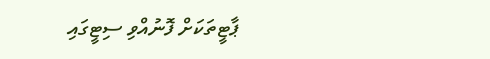ޕާޓީތަކަށް ފޮނުއްވި ސިޓީގައި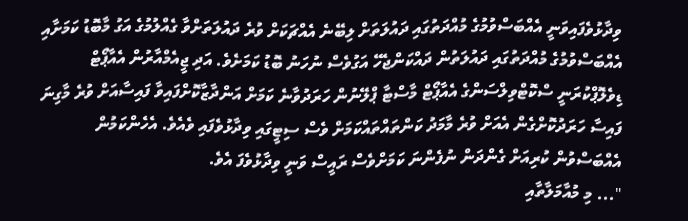ވިދާޅުވެފައިވަނީ އެއްބަސްވުމުގެ މުއްދަތުގައި ދައުލަތަށް ލިބޭނެ އެއްޗަކަށް ވުރެ ދައުލަތަށްވާ ގެއްލުމުގެ އަގު މާބޮޑު ކަމަށާއި އެއްބަސްވުމުގެ މުއްދަތުގައި ދައުލަތުން ދައްކަންޖެހޭ އަގުވެސް ނުހަނު ބޮޑު ކަމަށެވެ. އަދި ޖީއެމްއާރުން އެއާޕޯޓް ޑިވެލޮޕްކުރަނީ ސްކޮޓްވިލްސަންގެ އެއާޕޯޓް މާސްޓާ ޕްލޭނުން ހަރަދުވާނެ ކަމަށް އަންދާޒާކޮށްފައިވާ ފައިސާއަށް ވުރެ މާގިނަ ފައިސާ ހަރަދުކޮށްގެން އެއަށް ވުރެ މާމަދު ކަންތައްތައްކަމަށް ވެސް ސިޓީގައި ވިދާޅުވެފައި ވެއެވެ. އެހެންކަމުން އެއްބަސްވުން ކުރިއަށް ގެންދަން ނުފެންނަ ކަމަށްވެސް ރައީސް ވަނީ ވިދާޅުވެފަ އެވެ.
"... މި މުއާމަލާތާއި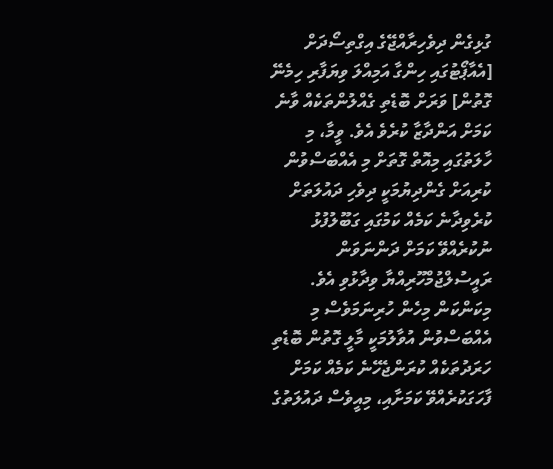ގުޅިގެން ދިވެހިރާއްޖޭގެ އިގްތިސޯދަށް [އެއާޕޯޓުގައި ހިންގާ އަމިއްލަ ވިޔަފާރި ހިމެނޭ ގޮތުން] ވަރަށް ބޮޑެތި ގެއްލުންތަކެއް ވާނެ ކަމަށް އަންދާޒާ ކުރެވެ އެވެ. ވީމާ، މި ހާލަތުގައި މިއޮތް ގޮތަށް މި އެއްބަސްވުން ކުރިއަށް ގެންދިޔުމަކީ ދިވެހި ދައުލަތަށް ކުރެވިދާނެ ކަމެއް ކަމުގައި ގަބޫލުފުޅު ނުކުރެއްވޭ ކަމަށް ދަންނަވަން ރައީސުލްޖުމްހޫރިއްޔާ ވިދާޅުވި އެވެ. މިކަންކަން މިހެން ހުރިނަމަވެސް މި އެއްބަސްވުން އުވާލުމަކީ މާލީ ގޮތުން ބޮޑެތި ހަރަދުތަކެއް ކުރަންޖެހޭނެ ކަމެއް ކަމަށް ފާހަގަކުރެއްވޭ ކަމަށާއި، މިއީވެސް ދައުލަތުގެ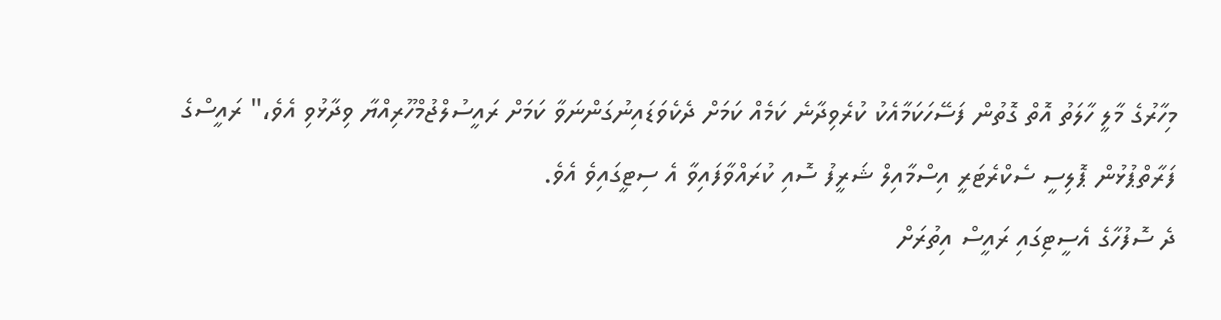މިހާރުގެ މާލީ ހާލަތު އޮތް ގޮތުން ފަސޭހަކަމާއެކު ކުރެވިދާނެ ކަމެއް ކަމަށް ދެކެވަޑައިނުގަންނަވާ ކަމަށް ރައީސުލްޖުމްހޫރިއްޔާ ވިދާޅުވި އެވެ،" ރައީސްގެ ފަރާތްޕުޅުން ޕޮލިސީ ސެކްރެޓަރީ އިސްމާއިލް ޝަރީފު ސޮއި ކުރައްވާފައިވާ އެ ސިޓީގައިވެ އެވެ.
ދެ ސޮފުހާގެ އެސީޓިގައި ރައީސް އިތުރަށް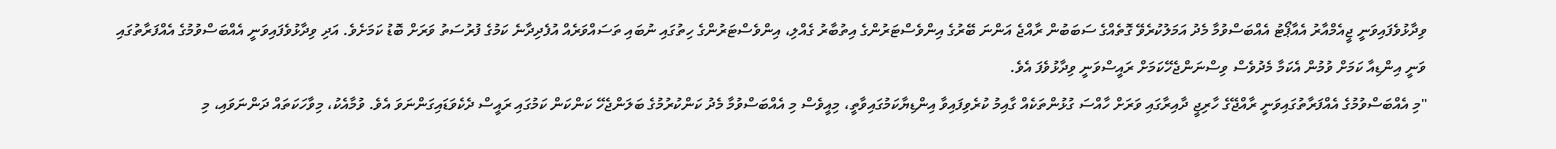ވިދާޅުވެފައިވަނީ ޖީއެމްއާރު އެއާޕޯޓު އެއްބަސްވުމާ މެދު އަމަލުކުރެވޭ ގޮތެއްގެ ސަބަބުން ރާއްޖެ އަންނަ ބޭރުގެ އިންވެސްޓަރުންގެ އިތުބާރު ގެއްލި، އިންވެސްޓަރުންގެ ހިތުގައި ނުބައި ތަސައްވަރެއް އުފެދިދާނެ ކަމުގެ ފުރުސަތު ވަރަށް ބޮޑު ކަމަށެވެ. އަދި ވިދާޅުވެފައިވަނީ އެއްބަސްވުމުގެ އެއްފަރާތުގައި ވަނީ އިންޑިއާ ކަމަށް ވުމުން އެކަމާ މެދުވެސް ވިސްނަންޖެހޭކަމަށް ރައީސްވަނީ ވިދާޅުވެފަ އެވެ.
"މި އެއްބަސްވުމުގެ އެއްފަރާތުގައިވަނީ ރާއްޖޭގެ ހާރިޖީ ދާއިރާގައި ވަރަށް ހާއްސަ ގުޅުންތަކެއް ގާއިމު ކުރެވިފައިވާ އިންޑިޔާކަމުގައިވާތީ، މިއީވެސް މި އެއްބަސްވުމާ މެދު ކަންކުރުމުގެ ބަލަންޖެހޭ ކަންކަން ކަމުގައި ރައީސް ދެކެވަޑައިގަންނަވަ އެވެ. ވުމާއެކު، މިވާހަކަތައް ދަންނަވައި، މި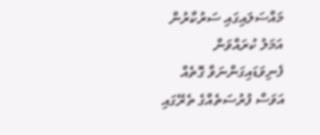މައްސަލައިގައި ސަރުކާރުން އަމަލު ކުރައްވަން ފެނިވަޑައިގަންނަވާ ގޮތެއް އަވަސް ފުރުސަތެއްގެ ތެރޭގައި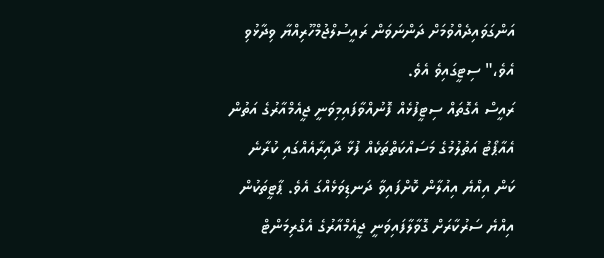އަންގަވައިދެއްވުމަށް ދަންނަވަން ރައީސުލްޖުމްހޫރިއްޔާ ވިދާޅުވި އެވެ،" ސިޓީގައިވެ އެވެ.
ރައީސް އެގޮތައް ސިޓީފުޅެއް ފޮނުއްވާފައިމިވަނީ ޖީއެމްއާރުގެ އަތުން އެއާޕޯޓު އަތުލުމުގެ މަސައްކަތްތަކެއް ފުޅާ ދާއިރާއެއްގައި ކުރާނެ ކަން އިއްޔެ އިއުލާން ކޮށްފައިވާ ދަނޑިވަޅެއްގަ އެވެ. ޕާޓީތަކުން އިއްޔެ ސަރުކާރަށް ގޮވާލާފައިވަނީ ޖީއެމްއާރުގެ އެގްރިމަންޓް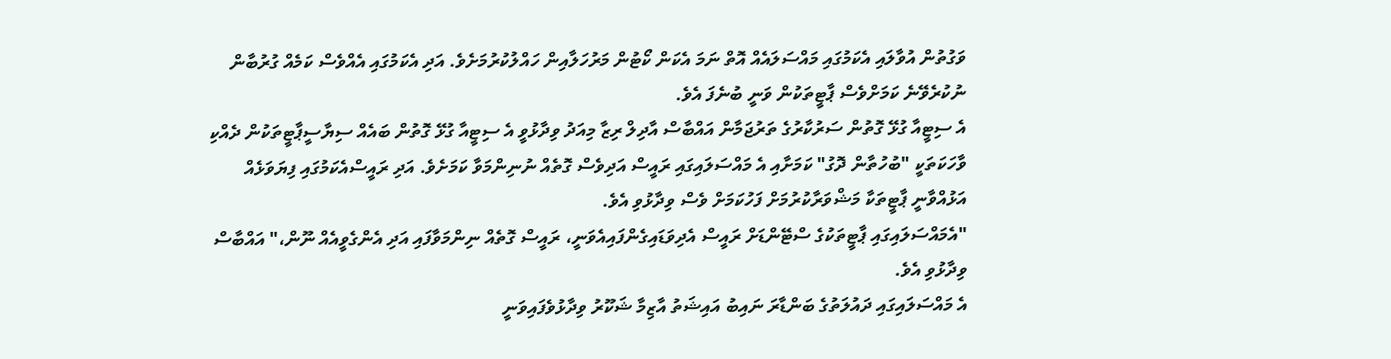ވަގުތުން އުވާލައި އެކަމުގައި މައްސަލައެއް އޮތް ނަމަ އެކަން ކޯޓުން މަރުހަލާއިން ހައްލުކުރުމަށެވެ. އަދި އެކަމުގައި އެއްވެސް ކަމެއް ގުރުބާން ނުކުރެވޭނެ ކަމަށްވެސް ޕާޓީތަކުން ވަނީ ބުނެފަ އެވެ.
އެ ސިޓީއާ ގުޅޭ ގޮތުން ސަރުކާރުގެ ތަރުޖަމާން އައްބާސް އާދިލް ރިޒާ މިއަދު ވިދާޅުވީ އެ ސިޓީއާ ގުޅޭ ގޮތުން ބައެއް ސިޔާސީޕާޓީތަކުން ދެއްކި ވާހަކަތަކީ "ބުހުތާން ދޮގު" ކަމަށާއި އެ މައްސަލައިގައި ރައީސް އަދިވެސް ގޮތެއް ނުނިންމަވާ ކަމަށެވެ. އަދި ރައީސްއެކަމުގައި ފިޔަވަޅެއް އަޅުއްވާނީ ޕާޓީތަކާ މަޝްވަރާކުރުމަށް ފަހުކަމަށް ވެސް ވިދާޅުވި އެވެ.
"އެމައްސަލައިގައި ޕާޓީތަކުގެ ސްޓޭންޑަށް ރައީސް އެދިވަޑައިގެންފައިއެވަނީ، ރައީސް ގޮތެއް ނިންމަވާފައި އަދި އެންގެވީއެއް ނޫން،" އައްބާސް ވިދާޅުވި އެވެ.
އެ މައްސަލައިގައި ދައުލަތުގެ ބަންޑާރަ ނައިބު އައިޝަތު އާޒިމާ ޝަކޫރު ވިދާޅުވެފައިވަނީ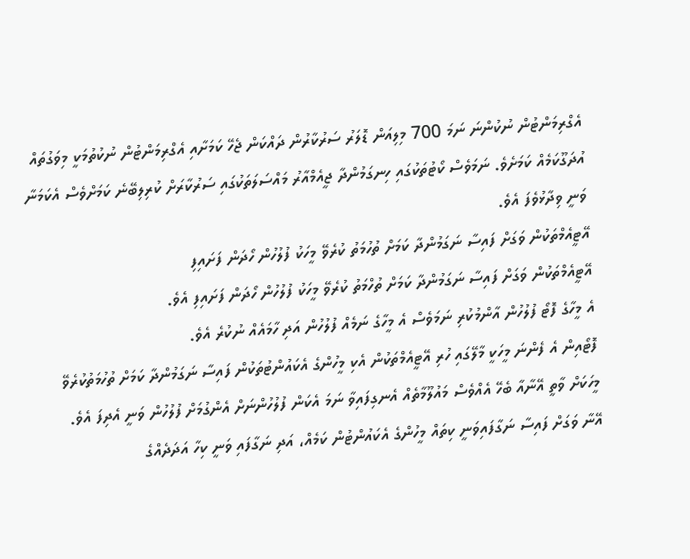އެގްރިމަންޓުން ނުކުންނަ ނަމަ 700 މިލިއަން ޑޮލަރު ސަރުކާރުން ދައްކަން ޖެހޭ ކަމަށާއި އެގްރިމަންޓުން ނުކުތުމަކީ މިވަގުތައް އުދަގޫކަމެއް ކަމަށެވެ. ނަމަވެސް ކޯޓުތަކުގައި ހިނގަމުންދާ ޖީއެމްއާރު މައްސަލަތަކުގައި ސަރުކާރަށް ކުރިލިބޭނެ ކަމަށްވެސް އެކަމަނާ ވަނީ ވިދާޅުވެފަ އެވެ.
އޭޓީއެމްތަކުން ވަގަށް ފައިސާ ނަގަމުންދާ ކަމަށް ތުހުމަތު ކުރެވޭ މީހަކު ފުލުހުން ހޯދަން ފަށައިފި
އޭޓީއެމްތަކުން ވަގަށް ފައިސާ ނަގަމުންދާ ކަމަށް ތުހްމަތު ކުރެވޭ މީހަކު ފުލުހުން ހޯދަން ފަށައިފި އެވެ.
އެ މީހާގެ ފޮޓޯ ފުލުހުން އާންމުކުރި ނަމަވެސް އެ މީހާގެ ނަމެއް ފުލުހުން އަދި ހާމައެއް ނުކުރެ އެވެ.
ފޮޓޯއިން އެ ފެންނަ މީހަކީ މާލޭގައި ހުރި އޭޓީއެމްތަކުން އެކި މީހުންގެ އެކައުންޓުތަކުން ފައިސާ ނަގަމުންދާ ކަމަށް ތުހުމަތުކުރެވޭ މީހަކަށް ވާތީ އޭނާއާ ބެހޭ އެއްވެސް މައުލޫމާތެއް އެނގިފައިވާ ނަމަ އެކަން ފުލުހުންނަށް އެންގުމަށް ފުލުހުން ވަނީ އެދިފަ އެވެ.
އޭނާ ވަގަށް ފައިސާ ނަގާފައިވަނީ ކިތައް މީހުންގެ އެކައުންޓުން ކަމެއް، އަދި ނަގާފައި ވަނީ ކިހާ އަދަދެއްގެ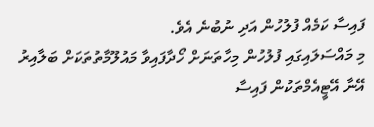ފައިސާ ކަމެއް ފުލުހުން އަދި ނުބުނެ އެވެ.
މި މައްސަލައިގައި ފުލުހުން މިހާތަނަށް ހޯދާފައިވާ މައުލޫމާތުތަކަށް ބަލާއިރު އޭނާ އޭޓީއެމްތަކުން ފައިސާ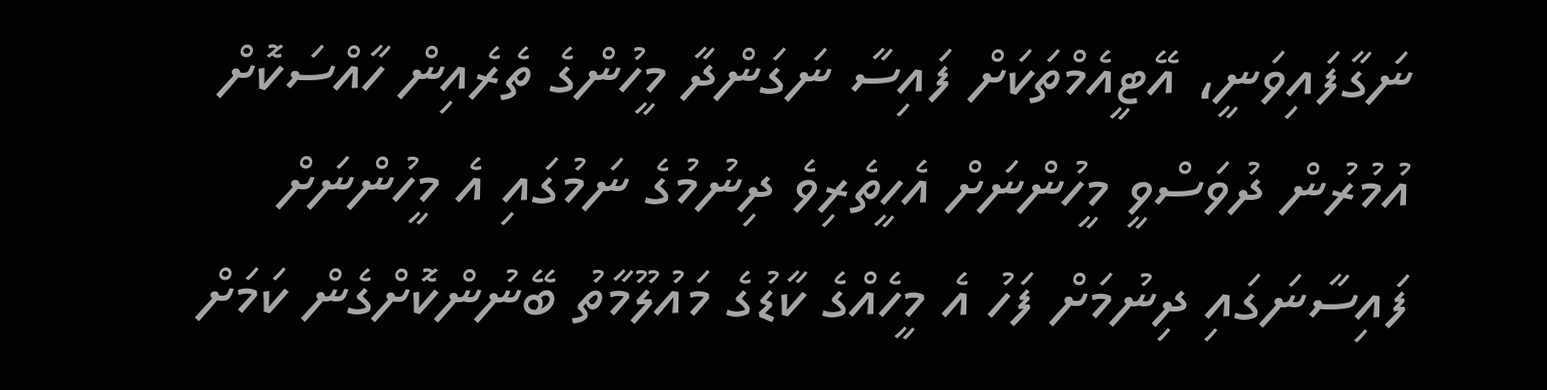ނަގާފައިވަނީ، އޭޓީއެމްތަކަށް ފައިސާ ނަގަންދާ މީހުންގެ ތެރެއިން ހާއްސަކޮށް އުމުރުން ދުވަސްވީ މީހުންނަށް އެހީތެރިވެ ދިނުމުގެ ނަމުގައި އެ މީހުންނަށް ފައިސާނަގައި ދިނުމަށް ފަހު އެ މީހެއްގެ ކާޑުގެ މައުލޫމާތު ބޭނުންކޮށްގެން ކަމަށް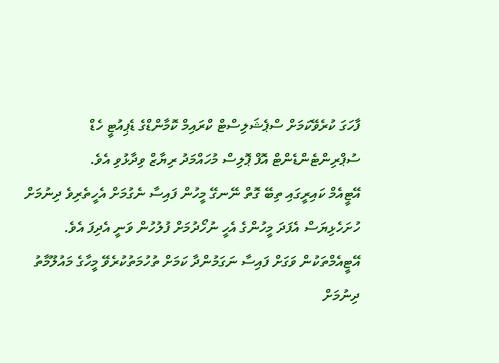ފާހަގަ ކުރެވޭކަމަށް ސްޕެޝަލިސްޓް ކްރައިމް ކޮމާންޑްގެ ޑެޕިއުޓީ ހެޑް ސުޕްރިންޓެންޑެންޓް އޮފް ޕޮލިސް މުހައްމަދު ރިޔާޒް ވިދާޅުވި އެވެ.
އޭޓީއެމް ކައިރީގައި ތިބޭ ގޮތް ނޭނގޭ މީހުން ފައިސާ ނެގުމަށް އެހީތެރިވެ ދިނުމަށް ހުށަހެޅިޔަސް އެފަދަ މީހުންގެ އެހީ ނުހޯދުމަށް ފުލުހުން ވަނީ އެދިފަ އެވެ.
އޭޓީއެމްތަކުން ވަގަށް ފައިސާ ނަގަމުންދާ ކަމަށް ތުހުމަތުކުރެވޭ މީހާގެ މައުލޫމާތު ދިނުމަށް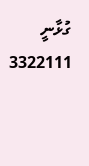ގުޅާނީ 3322111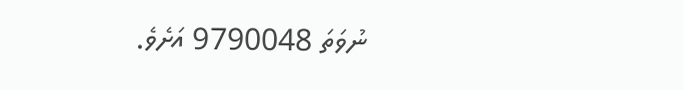ނުވަތަ 9790048 އަށެވެ.